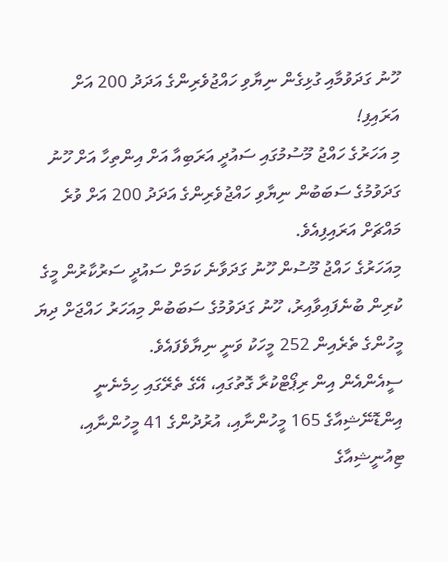ހޫނު ގަދަވުމާއި ގުޅިގެން ނިޔާވި ހައްޖުވެރިންގެ އަދަދު 200 އަށް އަރައިފި!
މި އަހަރުގެ ހައްޖު މޫސުމުގައި ސައުދީ އަރަބިއާ އަށް އިންތިހާ އަށް ހޫނު ގަދަވުމުގެ ސަބަބުން ނިޔާވި ހައްޖުވެރިންގެ އަދަދު 200 އަށް ވުރެ މައްޗަށް އަރައިފިއެވެ.
މިއަހަރުގެ ހައްޖު މޫސުން ހޫނު ގަދަވާނެ ކަމަށް ސައުދީ ސަރުކާރުން މީގެ ކުރިން ބުނެފައިވާއިރު، ހޫނު ގަދަވުމުގެ ސަބަބުން މިއަހަރު ހައްޖަށް ދިޔަ މީހުންގެ ތެރެއިން 252 މީހަކު ވަނީ ނިޔާވެފައެވެ.
ސީއެންއެން އިން ރިޕޯޓްކުރާ ގޮތުގައި، އޭގެ ތެރޭގައި ހިމެނެނީ އިންޑޮނޭޝިއާގެ 165 މީހުންނާއި، އުރުދުންގެ 41 މީހުންނާއި، ޓިއުނީޝިއާގެ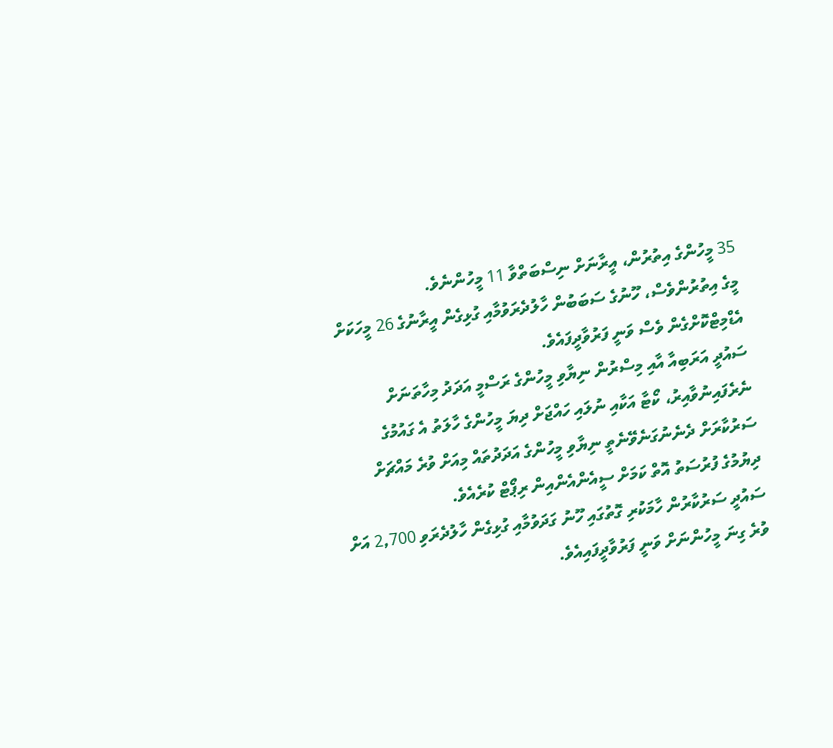35 މީހުންގެ އިތުރުން، އީރާނަށް ނިސްބަތްވާ 11 މީހުންނެވެ.
މީގެ އިތުރުންވެސް، ހޫނުގެ ސަބަބުން ހާލުދެރަވުމާއި ގުޅިގެން އީރާނުގެ 26 މީހަކަށް އެޑްމިޓްކޮށްގެން ވެސް ވަނީ ފަރުވާދީފައެވެ.
ސައުދީ އަރަބިއާ އާއި މިސްރުން ނިޔާވި މީހުންގެ ރަސްމީ އަދަދު މިހާތަނަށް ނެރެފައިނުވާއިރު، ކޯޓާ އަކާއި ނުލައި ހައްޖަށް ދިޔަ މީހުންގެ ހާލަތު އެ ގައުމުގެ ސަރުކާރަށް ދެނެނުގަނެވޭނެތީ ނިޔާވި މީހުންގެ އަދަދުތައް މިއަށް ވުރެ މައްޗަށް ދިޔުމުގެ ފުރުސަތު އޮތް ކަމަށް ސީއެންއެންއިން ރިޕޯޓް ކުރެއެވެ.
ސައުދީ ސަރުކާރުން ހާމަކުރި ގޮތުގައި ހޫނު ގަދަވުމާއި ގުޅިގެން ހާލުދެރަވި 2,700 އަށް ވުރެ ގިނަ މީހުންނަށް ވަނީ ފަރުވާދީފައިއެވެ.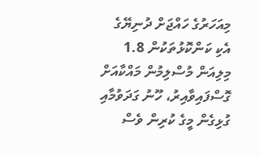މިއަހަރުގެ ހައްޖަށް ދުނިޔޭގެ އެކި ކަންކޮޅުތަކުން 1.8 މިލިއަން މުސްލިމުން މައްކާއަށް ގޮސްފައިވާއިރު، ހޫނު ގަދަވުމާއި ގުޅިގެން މީގެ ކުރިން ވެސް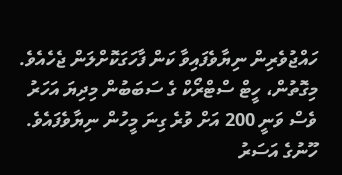ހައްޖުވެރިން ނިޔާވެފައިވާ ކަން ފާހަގަކޮށްލަން ޖެހެއެވެ. މިގޮތުން، ހީޓް ސްޓްރޯކް ގެ ސަބަބުން މިދިޔަ އަހަރު ވެސް ވަނީ 200 އަށް ވުރެ ގިނަ މީހުން ނިޔާވެފައެވެ.
ހޫނުގެ އަސަރު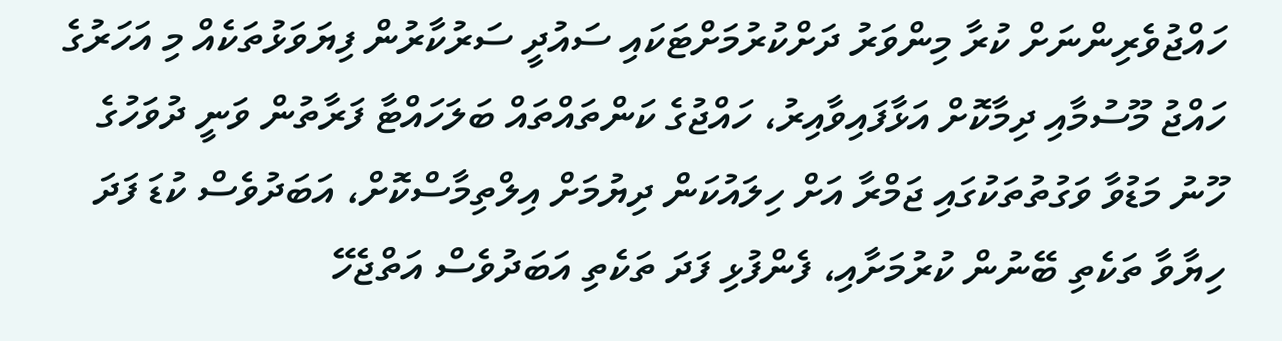ހައްޖުވެރިންނަށް ކުރާ މިންވަރު ދަށްކުރުމަށްޓަކައި ސައުދީ ސަރުކާރުން ފިޔަވަޅުތަކެއް މި އަހަރުގެ ހައްޖު މޫސުމާއި ދިމާކޮށް އަޅާފައިވާއިރު، ހައްޖުގެ ކަންތައްތައް ބަލަހައްޓާ ފަރާތުން ވަނީ ދުވަހުގެ ހޫނު މަޑުވާ ވަގުތުތަކުގައި ޖަމްރާ އަށް ހިލައުކަން ދިޔުމަށް އިލްތިމާސްކޮށް، އަބަދުވެސް ކުޑަ ފަދަ ހިޔާވާ ތަކެތި ބޭނުން ކުރުމަށާއި، ފެންފުޅި ފަދަ ތަކެތި އަބަދުވެސް އަތްޖެހޭ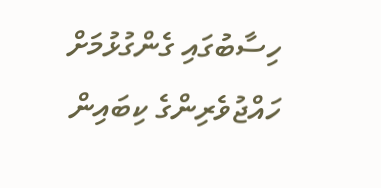ހިސާބުގައި ގެންގުޅުމަށް ހައްޖުވެރިންގެ ކިބައިން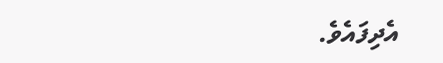އެދިފައެވެ.